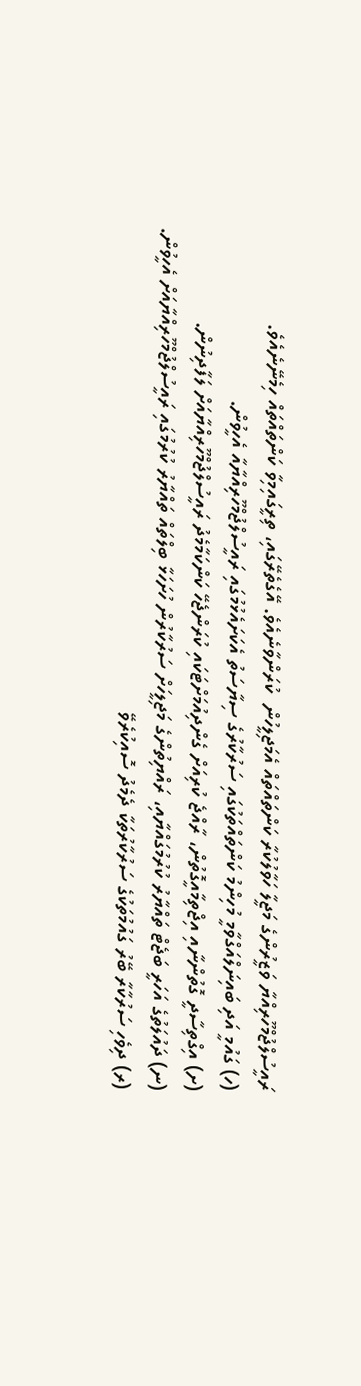ރައީސުލްޖުމްހޫރިއްޔާ ވަޒީރުންގެ މަޖީލާ ހަވާލުކުރާ ކަންތައްތައް އެމަޖިލީހުން  ކުރަންވާނެއެވެ. އޭގެތެރޭގައި، ތިރީގައިމިވާ ކަންތައްތައް ހިމެނޭނެއެވެ.
(ހ) ގައުމީ އަދި ބައިނަލްއަގްވާމީ މުހިންމު ކަންތައްތަކުގައި ސަރުކާރުގެ ސިޔާސަތު އެކަށައެޅުމުގައި ރައީސުލްޖުމްހޫރިއްޔާއާ އެހީވުން.
(ށ) އިގްތިސާދީ ގޮތުންނާއި އިޖްތިމާއީގޮތުން، ރާއްޖެ ކުރިއަށް ގެންދިއުމަށްޓަކައި ކުރަންޖެހޭ ކަންކަމާމެދު ރައީސުލްޖުމްހޫރިއްޔާއަށް ލަފާދިނުން.
(ނ) ދައުލަތުގެ އަހަރީ ބަޖެޓް ތައްޔާރު ކުރުމުގައްޔާއި، ރައްޔިތުންގެ މަޖިލީހަށް ސަރުކާރުން ހުށަހަޅާ ބިލްތައް ތައްޔާރު ކުރުމުގައި ރައީސުލްޖުމްހޫރިއްޔާއަށް އެހީވުން.
(ރ) ދިވެހި ސަރުކާރާ ބޭރު ގައުމުތަކުގެ ސަރުކާރުތަކާ ދެމެދު ސޮއިކުރެވޭ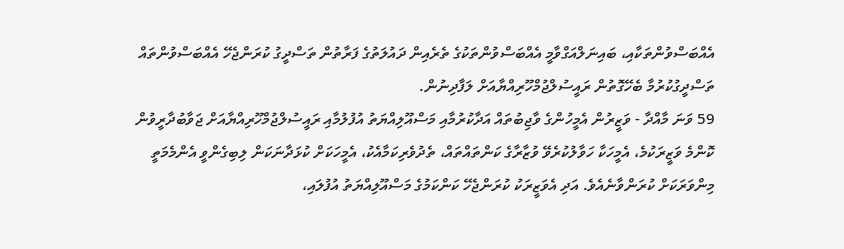އެއްބަސްވުންތަކާއި، ބައިނަލްއަގްވާމީ އެއްބަސްވުންތަކުގެ ތެރެއިން ދައުލަތުގެ ފަރާތުން ތަސްދީގު ކުރަންޖެހޭ އެއްބަސްވުންތައް ތަސްދީގުކުރުމާ ބެހޭގޮތުން ރައީސުލްޖުމްހޫރިއްޔާއަށް ލަފާދިނުން.
59 ވަނަ މާއްދާ - ވަޒީރުން އެމީހުންގެ ވާޖިބުތައް އަދާކުރުމާއި މަސްއޫލިއްޔަތު އުފުލުމާއި ރައީސުލްޖުމްހޫރިއްޔާއަށް ޖަވާބުދާރީވުން
ކޮންމެ ވަޒީރަކުމެ، އެމީހަކާ ހަވާލުކުރެވޭ ވުޒާރާގެ ކަންތައްތައް، ތެދުވެރިކަމާއެކު، އެމީހަކަށް ކުޅަދާނަކަން ލިބިގެންވީ އެންމެމަތީ މިންވަރަކަށް ކުރަންވާނެއެވެ. އަދި އެވަޒީރަކު ކުރަންޖެހޭ ކަންކަމުގެ މަސްއޫލިއްޔަތު އުފުލައި،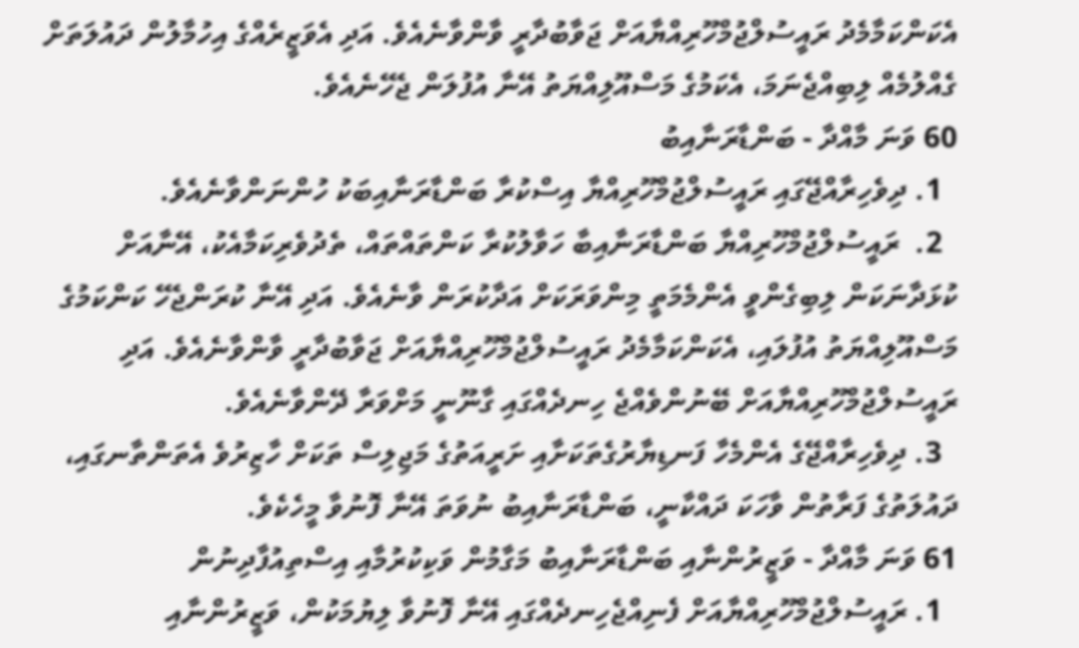އެކަންކަމާމެދު ރައީސުލްޖުމްހޫރިއްޔާއަށް ޖަވާބުދާރީ ވާންވާނެއެވެ. އަދި އެވަޒީރެއްގެ އިހުމާލުން ދައުލަތަށް ގެއްލުމެއް ލިބިއްޖެނަމަ، އެކަމުގެ މަސްއޫލިއްޔަތު އޭނާ އުފުލަން ޖެހޭނެއެވެ.
60 ވަނަ މާއްދާ - ބަންޑާރަނާއިބު
  1. ދިވެހިރާއްޖޭގައި ރައީސުލްޖުމްހޫރިއްޔާ އިސްކުރާ ބަންޑާރަނާއިބަކު ހުންނަންވާނެއެވެ.
  2.  ރައީސުލްޖުމްހޫރިއްޔާ ބަންޑާރަނާއިބާ ހަވާލުކުރާ ކަންތައްތައް، ތެދުވެރިކަމާއެކު، އޭނާއަށް ކުޅަދާނަކަން ލިބިގެންވީ އެންމެމަތީ މިންވަރަކަށް އަދާކުރަން ވާނެއެވެ. އަދި އޭނާ ކުރަންޖެހޭ ކަންކަމުގެ މަސްއޫލިއްޔަތު އުފުލައި، އެކަންކަމާމެދު ރައީސުލްޖުމްހޫރިއްޔާއަށް ޖަވާބުދާރީ ވާންވާނެއެވެ. އަދި ރައީސުލްޖުމްހޫރިއްޔާއަށް ބޭނުންވެއްޖެ ހިނދެއްގައި ގާނޫނީ މަށްވަރާ ދޭންވާނެއެވެ.
  3. ދިވެހިރާއްޖޭގެ އެންމެހާ ފަނޑިޔާރުގެތަކަށާއި ށަރީއަތުގެ މަޖިލިސް ތަކަށް ހާޒިރުވެ އެތަންތާނގައި، ދައުލަތުގެ ފަރާތުން ވާހަކަ ދައްކާނީ، ބަންޑާރަނާއިބު ނުވަތަ އޭނާ ފޮނުވާ މީހެކެވެ.
61 ވަނަ މާއްދާ - ވަޒީރުންނާއި ބަންޑާރަނާއިބު މަގާމުން ވަކިކުރުމާއި އިސްތިއުފާދިނުން
  1. ރައީސުލްޖުމްހޫރިއްޔާއަށް ފެނިއްޖެހިނދެއްގައި އޭނާ ފޮނުވާ ލިޔުމަކުން، ވަޒީރުންނާއި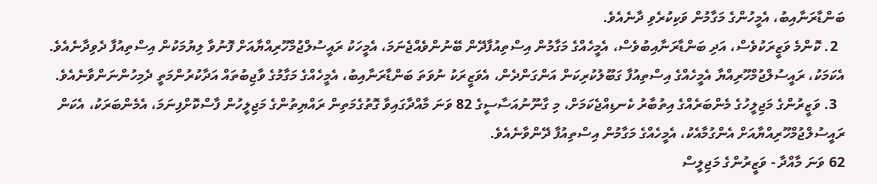ބަންޑާރަނާއިބު، އެމީހުންގެ މަގާމުން ވަކިކުރެވި ދާނެއެވެ.
  2. ކޮންމެ ވަޒީރަކުވެސް، އަދި ބަންޑާރަނާއިބުވެސް، އެމީހެއްގެ މަގާމުން އިސްތިއުފާދޭން ބޭނުންވެއްޖެނަމަ، އެމީހަކު ރައީސުލްޖުމްހޫރިއްޔާއަށް ފޮނުވާ ލިޔުމަކުން އިސްތިއުފާ ދެވިދާނެއެވެ. އެކަމަކު، ރައީސުލްޖުމްހޫރިއްޔާ އެމީހެއްގެ އިސްތިއުފާ ގަބޫލުކުރިކަން އަންގަންދެން، އެވަޒީރަކު ނުވަތަ ބަންޑާރަނާއިބު، އެމީހެއްގެ މަގާމުގެ ވާޖިބުތައް އަދާކުރުންމަތީ ދެމިހުންނަންވާނެއެވެ.
  3. ވަޒީރުންގެ މަޖިލީހުގެ މެންބަރެއްގެ އިތުބާރު ކެނޑިއްޖެކަމަށް، މި ގާނޫނުއަސާސީގެ 82 ވަނަ މާއްދާގައިވާ ގޮތުގެމަތިން ރައްޔިތުންގެ މަޖިލީހުން ފާސްކޮށްފިނަމަ، އެމެންބަރަކު، އެކަން ރައީސުލްޖުމްހޫރިއްޔާއަށް އެންގުމާއެކު، އެމީހެއްގެ މަގާމުން އިސްތިއުފާ ދޭންވާނެއެވެ.
62 ވަނަ މާއްދާ - ވަޒީރުންގެ މަޖިލީސް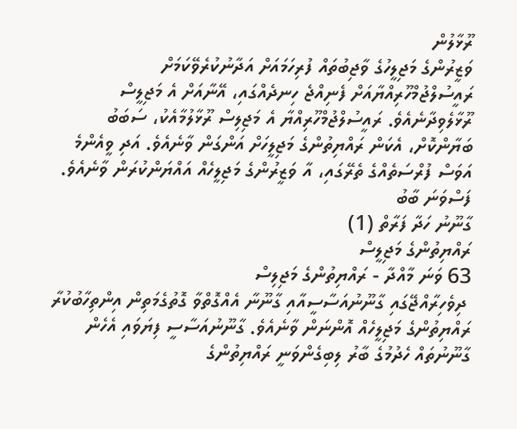ރޫޅާލުން
ވަޒީރުންގެ މަޖިލީހުގެ ވާޖިބުތައް ފުރިހަމައަށް އަދާނުކުރެވޭކަމަށް ރައީސުލްޖުމްހޫރިއްޔާއަށް ފެނިއްޖެ ހިނދެއްގައި، އޭނާއަށް އެ މަޖިލީސް ރޫޅާލެވިދާނެއެވެ. ރައީސުލްޖުމްހޫރިއްޔާ އެ މަޖިލިސް ރޫޅާލުމާއެކު، ސަބަބު ބަޔާންކޮށް، އެކަން ރައްޔިތުންގެ މަޖިލީހަށް އަންގަން ވާނެއެވެ. އަދި ވީއެންމެ އަވަސް ފުރްސަތެއްގެ ތެރޭގައި، އާ ވަޒީރުންގެ މަޖިލީހެއް އައްޔަންކުރަން ވާނެއެވެ.
ފަސްވަނަ ބާބު
ގާނޫނު ހަދާ ފަރާތް (1)
ރައްޔިތުންގެ މަޖިލީސް
63 ވަނަ މާއްދާ - ރައްޔިތުންގެ މަޖިލިސް
 ދިވެހިރާއްޖޭގައި ގާނޫނުއަސާސީއާއި ގާނޫނާ އެއްގޮތްވާ ގޮތުގެމަތިން އިންތިހާބުކުރާ ރައްޔިތުންގެ މަޖިލީހެއް އޮންނަން ވާނެއެވެ. ގާނޫނުއަސާސީ ފިޔަވައި އެހެން ގާނޫނުތައް ހެދުމުގެ ބާރު ލިބިގެންވަނީ ރައްޔިތުންގެ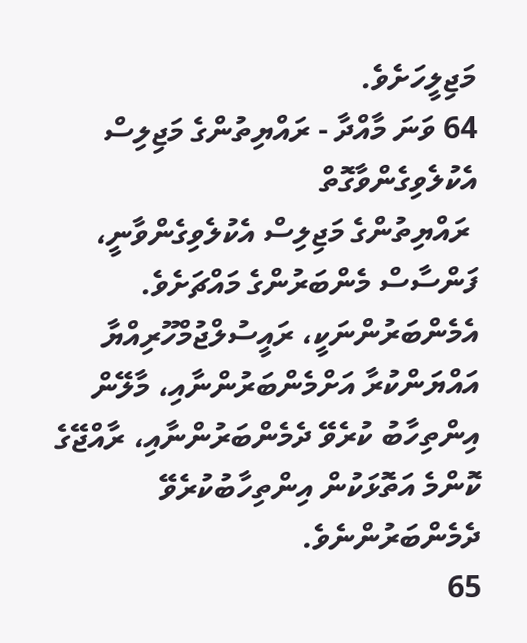މަޖިލީހަށެވެ.
64 ވަނަ މާއްދާ - ރައްޔިތުންގެ މަޖިލިސް އެކުލެވިގެންވާގޮތް
 ރައްޔިތުންގެ މަޖިލިސް އެކުލެވިގެންވާނީ، ފަންސާސް މެންބަރުންގެ މައްޗަށެވެ. އެމެންބަރުންނަކީ، ރައީސުލްޖުމްހޫރިއްޔާ އައްޔަންކުރާ އަށްމެންބަރުންނާއި، މާލޭން އިންތިހާބު ކުރެވޭ ދެމެންބަރުންނާއި، ރާއްޖޭގެ ކޮންމެ އަތޮޅަކުން އިންތިހާބުކުރެވޭ ދެމެންބަރުންނެވެ.
65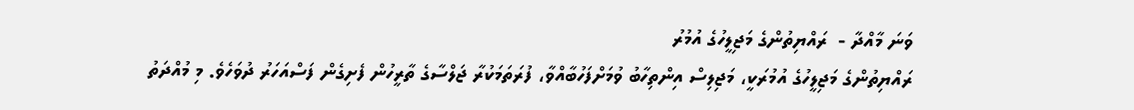ވަނަ މާއްދާ -  ރައްޔިތުންގެ މަޖިލީހުގެ އުމުރު
ރައްޔިތުންގެ މަޖިލީހުގެ އުމުރަކީ، މަޖިލިސް އިންތިހާބު ވުމަށްފަހުބާއްވާ، ފުރަތަމަކުރާ ޖަލްސާގެ ތާރީހުން ފެށިގެން ފަސްއަހަރު ދުވަހެވެ. މި މުއްދަތު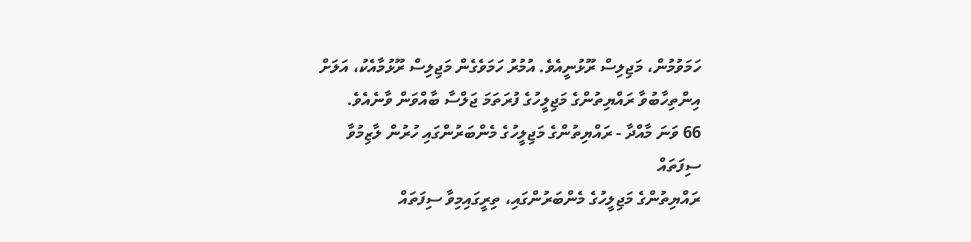ހަމަވުމުން، މަޖިލިސް ރޫޅުނީއެވެ. އުމުރު ހަމަވެގެން މަޖިލިސް ރޫޅުމާއެކު، އަލަށް އިންތިހާބުވާ ރައްޔިތުންގެ މަޖިލީހުގެ ފުރަތަމަ ޖަލްސާ ބާއްވަން ވާނެއެވެ.
66 ވަނަ މާއްދާ - ރައްޔިތުންގެ މަޖިލީހުގެ މެންބަރުންގައި ހުރުން ލާޒިމުވާ ސިފަތައް
ރައްޔިތުންގެ މަޖިލީހުގެ މެންބަރުންގައި، ތިރީގައިމިވާ ސިފަތައް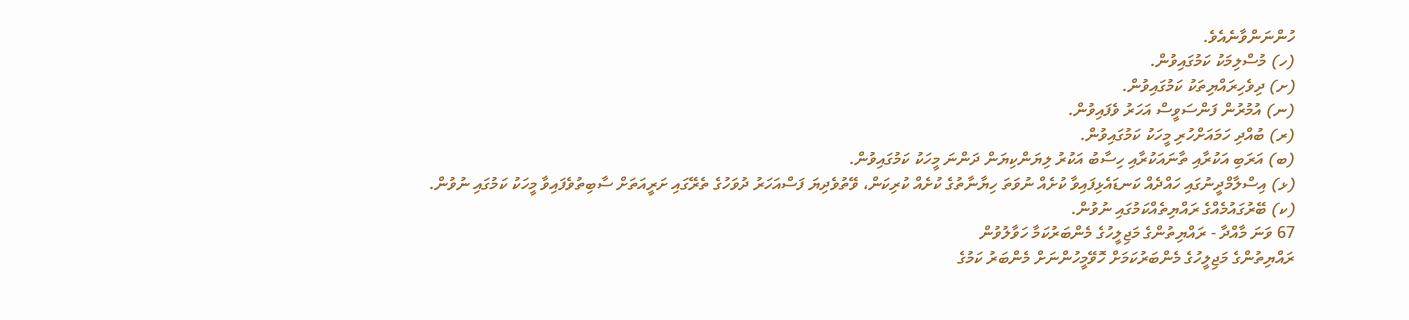ހުންނަންވާނެއެވެ.
(ހ) މުސްލިމަކު ކަމުގައިވުން.
(ށ) ދިވެހިރައްޔިތަކު ކަމުގައިވުން.
(ނ) އުމުރުން ފަންސަވީސް އަހަރު ވެފައިވުން.
(ރ) ބުއްދި ހަމައަށްހުރި މީހަކު ކަމުގައިވުން.
(ބ) އަރަބި އަކުރާއި ތާނައަކުރާއި ހިސާބު އަކުރު ލިޔަންކިޔަން ދަންނަ މީހަކު ކަމުގައިވުން.
(ޅ) އިސްލާމްދީނުގައި ހައްދެއް ކަނޑައެޅިފައިވާ ކުށެއް ނުވަތަ ހިޔާނާތުގެ ކުށެއް ކުރިކަން، ވޭތުވެދިޔަ ފަސްއަހަރު ދުވަހުގެ ތެރޭގައި ށަރީއަތަށް ސާބިތުވެފައިވާ މީހަކު ކަމުގައި ނުވުން.
(ކ) ބޭރުގައުމެއްގެ ރައްޔިތެއްކަމުގައި ނުވުން.
67 ވަނަ މާއްދާ - ރައްޔިތުންގެ މަޖިލީހުގެ މެންބަރުކަމާ ހަވާލުވުން
ރައްޔިތުންގެ މަޖިލީހުގެ މެންބަރުކަމަށް ހޮވޭމީހުންނަށް މެންބަރު ކަމުގެ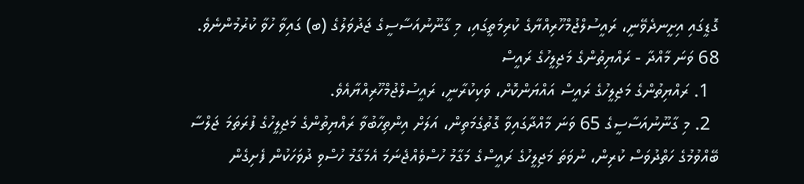ގޮޑީގައި އިށީނދެވޭނީ، ރައީސުލްޖުމްހޫރިއްޔާގެ ކުރިމަތީގައި، މި ގާނޫނުއަސާސީގެ ޖަދުވަލުގެ (ބ) ގައިވާ ހުވާ ކުރުމުންނެވެ.
68 ވަނަ މާއްދާ - ރައްޔިތުންގެ މަޖިލީހުގެ ރައީސް
  1. ރައްޔިތުންގެ މަޖިލީހުގެ ރައީސް އައްޔަންކޮށް، ވަކިކުރާނީ، ރައީސުލްޖުމްހޫރިއްޔާއެވެ.
  2. މި ގާނޫނުއަސާސީގެ 65 ވަނަ މާއްދާގައިވާ ގޮތުގެމަތިން، އަލަށް އިންތިހާބުވާ ރައްޔިތުންގެ މަޖިލީހުގެ ފުރަތަމަ ޖަލްސާ ބޭއްވުމުގެ ހަތްދުވަސް ކުރިން، ނުވަތަ މަޖިލީހުގެ ރައީސްގެ މަގާމު ހުސްވެއްޖެނަމަ އެމަގާމު ހުސްވި ދުވަހަކުން ފެށިގެން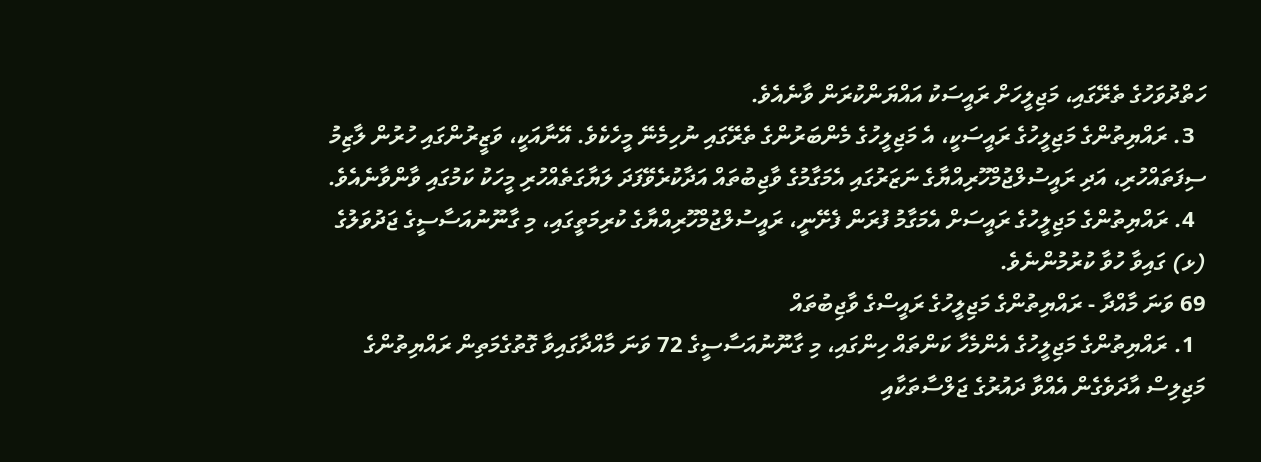ހަތްދުވަހުގެ ތެރޭގައި، މަޖިލީހަށް ރައީސަކު އައްޔަންކުރަން ވާނެއެވެ.
  3. ރައްޔިތުންގެ މަޖިލީހުގެ ރައީސަކީ، އެ މަޖިލީހުގެ މެންބަރުންގެ ތެރޭގައި ނުހިމެނޭ މީހެކެވެ. އޭނާއަކީ، ވަޒީރުންގައި ހުރުން ލާޒިމު ސިފަތައްހުރި، އަދި ރައީސުލްޖުމްހޫރިއްޔާގެ ނަޒަރުގައި އެމަގާމުގެ ވާޖިބުތައް އަދާކުރެވޭފަދަ ލަޔާގަތެއްހުރި މީހަކު ކަމުގައި ވާންވާނެއެވެ.
  4. ރައްޔިތުންގެ މަޖިލީހުގެ ރައީސަށް އެމަގާމު ފުރަން ފެށޭނީ، ރައީސުލްޖުމްހޫރިއްޔާގެ ކުރިމަތީގައި، މި ގާނޫނުއަސާސީގެ ޖަދުވަލުގެ (ޅ) ގައިވާ ހުވާ ކުރުމުންނެވެ.
69 ވަނަ މާއްދާ - ރައްޔިތުންގެ މަޖިލީހުގެ ރައީސްގެ ވާޖިބުތައް
  1. ރައްޔިތުންގެ މަޖިލީހުގެ އެންމެހާ ކަންތައް ހިންގައި، މި ގާނޫނުއަސާސީގެ 72 ވަނަ މާއްދާގައިވާ ގޮތުގެމަތިން ރައްޔިތުންގެ މަޖިލިސް އާދަވެގެން އެއްވާ ދައުރުގެ ޖަލްސާތަކާއި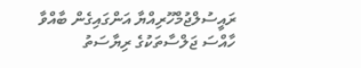ރައީސުލްޖުމްހޫރިއްޔާ އަންގައިގެން ބާއްވާ ހާއްސަ ޖަލްސާތަކުގެ ރިޔާސަތު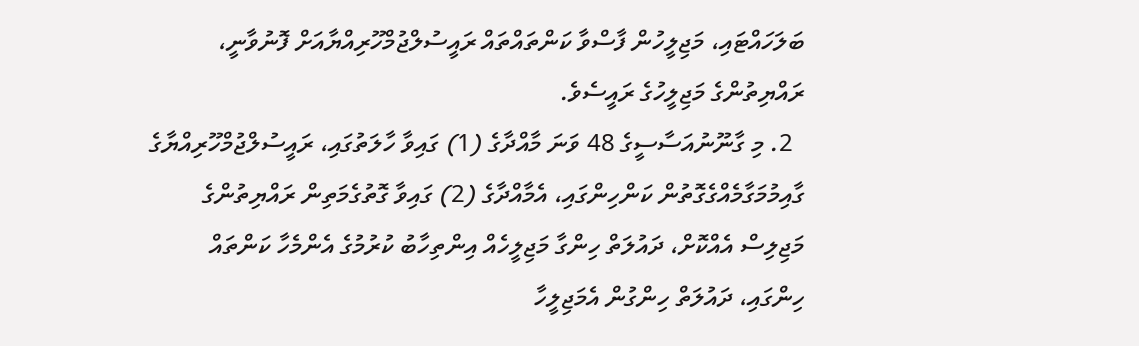ބަލަހައްޓައި، މަޖިލީހުން ފާސްވާ ކަންތައްތައް ރައީސުލްޖުމްހޫރިއްޔާއަށް ފޮނުވާނީ، ރައްޔިތުންގެ މަޖިލީހުގެ ރައީސެވެ.
  2. މި ގާނޫނުއަސާސީގެ 48 ވަނަ މާއްދާގެ (1) ގައިވާ ހާލަތުގައި، ރައީސުލްޖުމްހޫރިއްޔާގެ ގާއިމުމަގާމެއްގެގޮތުން ކަންހިންގައި، އެމާއްދާގެ (2) ގައިވާ ގޮތުގެމަތިން ރައްޔިތުންގެ މަޖިލިސް އެއްކޮށް، ދައުލަތް ހިންގާ މަޖިލީހެއް އިންތިހާބު ކުރުމުގެ އެންމެހާ ކަންތައް ހިންގައި، ދައުލަތް ހިންގުން އެމަޖިލީހާ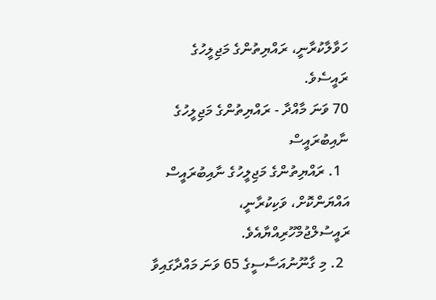ހަވާލާކުރާނީ، ރައްޔިތުންގެ މަޖިލީހުގެ ރައީސެވެ.
70 ވަނަ މާއްދާ - ރައްޔިތުންގެ މަޖިލީހުގެ ނާއިބުރައީސް
  1. ރައްޔިތުންގެ މަޖިލީހުގެ ނާއިބުރައީސް އައްޔަންކޮށް، ވަކިކުރާނީ، ރައީސުލްޖުމްހޫރިއްޔާއެވެ.
  2. މި ގާނޫނުއަސާސީގެ 65 ވަނަ މައްދާގައިވާ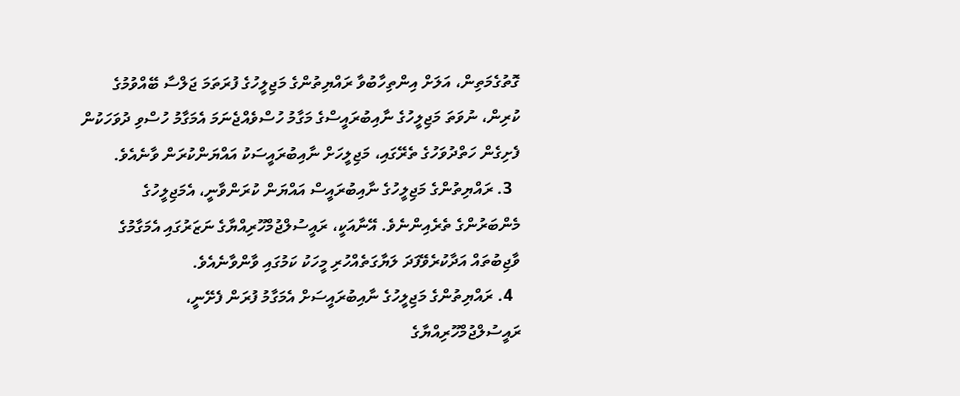ގޮތުގެމަތިން، އަލަށް އިންތިހާބުވާ ރައްޔިތުންގެ މަޖިލީހުގެ ފުރަތަމަ ޖަލްސާ ބޭއްވުމުގެ ކުރިން، ނުވަތަ މަޖިލީހުގެ ނާއިބުރައީސްގެ މަގާމު ހުސްވެއްޖެނަމަ އެމަގާމު ހުސްވި ދުވަހަކުން ފެށިގެން ހަތްދުވަހުގެ ތެރޭގައި، މަޖިލީހަށް ނާއިބުރައީސަކު އައްޔަންކުރަން ވާނެއެވެ.
  3. ރައްޔިތުންގެ މަޖިލީހުގެ ނާއިބުރައީސް އައްޔަން ކުރަންވާނީ، އެމަޖިލީހުގެ މެންބަރުންގެ ތެރެއިންނެވެ. އޭނާއަކީ، ރައީސުލްޖުމްހޫރިއްޔާގެ ނަޒަރުގައި އެމަގާމުގެ ވާޖިބުތައް އަދާކުރެވޭފަދަ ލަޔާގަތެއްހުރި މީހަކު ކަމުގައި ވާންވާނެއެވެ.
  4. ރައްޔިތުންގެ މަޖިލީހުގެ ނާއިބުރައީސަށް އެމަގާމު ފުރަން ފެށޭނީ، ރައީސުލްޖުމްހޫރިއްޔާގެ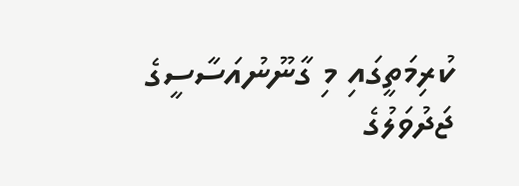ކުރިމަތީގައި މި ގާނޫނުއަސާސީގެ ޖަދުވަލުގެ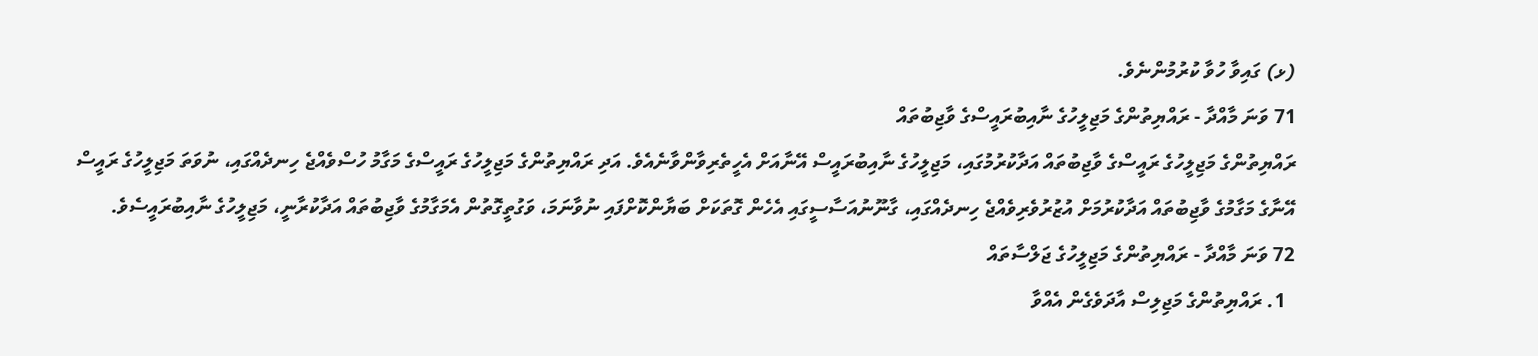(ޅ) ގައިވާ ހުވާ ކުރުމުންނެވެ.
71 ވަނަ މާއްދާ - ރައްޔިތުންގެ މަޖިލީހުގެ ނާއިބުރައީސްގެ ވާޖިބުތައް
ރައްޔިތުންގެ މަޖިލީހުގެ ރައީސްގެ ވާޖިބުތައް އަދާކުރުމުގައި، މަޖިލީހުގެ ނާއިބުރައީސް އޭނާއަށް އެހީތެރިވާންވާނެއެވެ. އަދި ރައްޔިތުންގެ މަޖިލީހުގެ ރައީސްގެ މަގާމު ހުސްވެއްޖެ ހިނދެއްގައި، ނުވަތަ މަޖިލީހުގެ ރައީސް އޭނާގެ މަގާމުގެ ވާޖިބުތައް އަދާކުރުމަށް އުޒުރުވެރިވެއްޖެ ހިނދެއްގައި، ގާނޫނުއަސާސީގައި އެހެން ގޮތަކަށް ބަޔާންކޮށްފައި ނުވާނަމަ، ވަގުތީގޮތުން އެމަގާމުގެ ވާޖިބުތައް އަދާކުރާނީ، މަޖިލީހުގެ ނާއިބުރައީސެވެ.
72 ވަނަ މާއްދާ - ރައްޔިތުންގެ މަޖިލީހުގެ ޖަލްސާތައް
  1. ރައްޔިތުންގެ މަޖިލިސް އާދަވެގެން އެއްވާ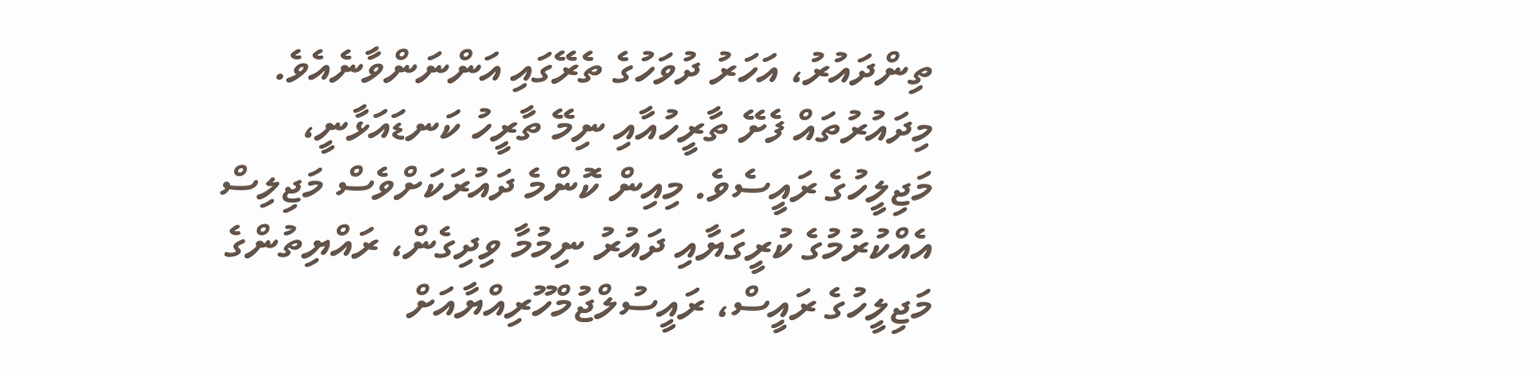ތިންދައުރު، އަހަރު ދުވަހުގެ ތެރޭގައި އަންނަންވާނެއެވެ. މިދައުރުތައް ފެށޭ ތާރީހުއާއި ނިމޭ ތާރީހު ކަނޑައަޅާނީ، މަޖިލީހުގެ ރައީސެވެ. މިއިން ކޮންމެ ދައުރަކަށްވެސް މަޖިލިސް އެއްކުރުމުގެ ކުރީގަޔާއި ދައުރު ނިމުމާ ވިދިގެން، ރައްޔިތުންގެ މަޖިލީހުގެ ރައީސް، ރައީސުލްޖުމްހޫރިއްޔާއަށް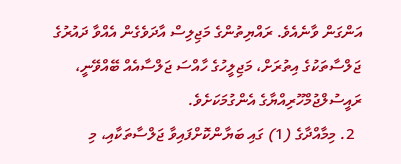އަންގަން ވާނެއެވެ. ރައްޔިތުންގެ މަޖިލިސް އާދަވެގެން އެއްވާ ދައުރުގެ ޖަލްސާތަކުގެ އިތުރަށް، މަޖިލީހުގެ ހާއްސަ ޖަލްސާއެއް ބޭއްވޭނީ، ރައީސުލްޖުމްހޫރިއްޔާގެ އެންގުމަކަށެވެ.
  2. މިމާއްދާގެ (1) ގައި ބަޔާންކޮށްފައިވާ ޖަލްސާތަކާއި، މި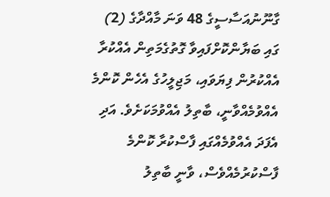ގާނޫނުއަސާސީގެ 48 ވަނަ މާއްދާގެ (2) ގައި ބަޔާންކޮށްފައިވާ ގޮތުގެމަތިން އެއްކުރާ އެއްކުރުން ފިޔަވައި، މަޖިލީހުގެ އެހެން ކޮންމެ އެއްވުމެއްވާނީ، ބާތިލު އެއްވުމަކަށެވެ. އަދި އެފަދަ އެއްވުމެއްގައި ފާސްކުރާ ކޮންމެ ފާސްކުރުމެއްވެސް، ވާނީ ބާތިލު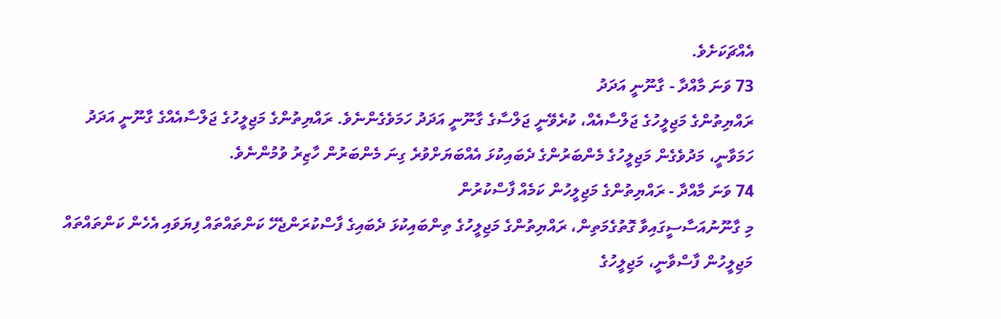އެއްޗަކަށެވެ.
73 ވަނަ މާއްދާ - ގާނޫނީ އަދަދު
ރައްޔިތުންގެ މަޖިލީހުގެ ޖަލްސާއެއް، ކުރެވޭނީ ޖަލްސާގެ ގާނޫނީ އަދަދު ހަމަވެގެންނެވެ. ރައްޔިތުންގެ މަޖިލީހުގެ ޖަލްސާއެއްގެ ގާނޫނީ އަދަދު ހަމަވާނީ، މަދުވެގެން މަޖިލީހުގެ މެންބަރުންގެ ދެބައިކުޅަ އެއްބަޔަށްވުރެ ގިނަ މެންބަރުން ހާޒިރު ވުމުންނެވެ.
74 ވަނަ މާއްދާ - ރައްޔިތުންގެ މަޖިލީހުން ކަމެއް ފާސްކުރުން
މި ގާނޫނުއަސާސީގައިވާ ގޮތުގެމަތިން، ރައްޔިތުންގެ މަޖިލީހުގެ ތިންބައިކުޅަ ދެބައިގެ ފާސްކުރަންޖެހޭ ކަންތައްތައް ފިޔަވައި އެހެން ކަންތައްތައް މަޖިލީހުން ފާސްވާނީ، މަޖިލީހުގެ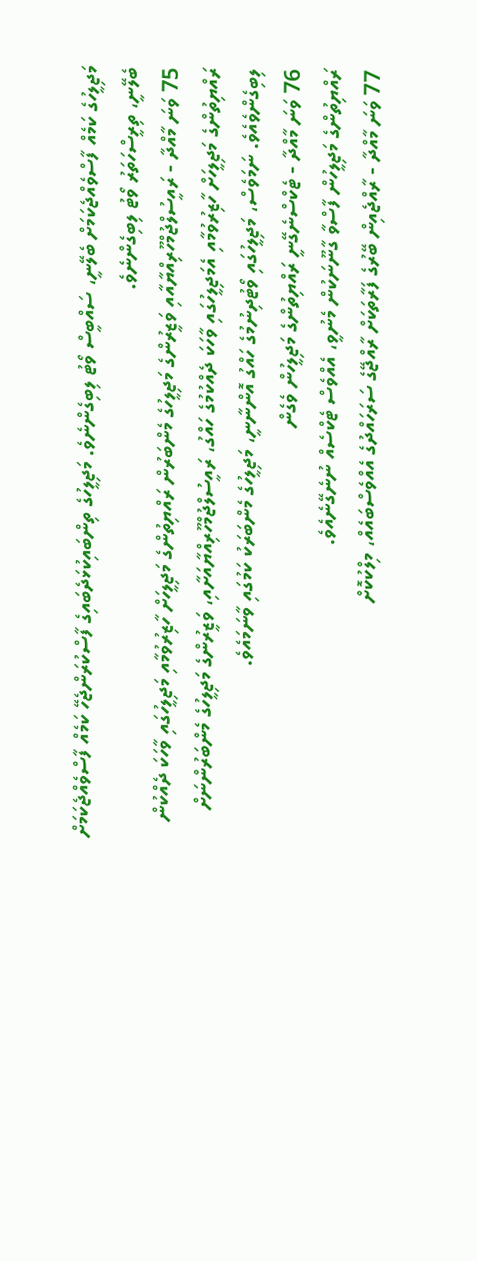މަޖިލީހުގެ ކަމެއް ފާސްވެއްޖެކަމަށް ބެލޭނީ، ސައްބީސް ވޯޓު ލިބިގެންނެވެ. މަޖިލީހުގެ ތިންބައިކުޅަދެބައިގެ ފާސްކުރަންޖެހޭ ކަމެއް ފާސްވެއްޖެކަމަށް ބެލޭނީ، ތިރީސްހަތަރު ވޯޓު ލިބިގެންނެވެ.
75 ވަނަ މާއްދާ - ރައީސުލްޖުމްހޫރިއްޔާއާއި ވަޒީރުންގެ މަޖިލީހުގެ މެންބަރުން ރައްޔިތުންގެ މަޖިލީހަށް ހާޒިރުވުމާއި މަޖިލީހުގައި ވާހަކަ ދެއްކުން
ރައްޔިތުންގެ މަޖިލީހަށް ހާޒިރުވުމާއި އެމަޖިލީހުގައި ވާހަކަ ދެއްކުމުގެ ހައްގު، ރައީސުލްޖުމްހޫރިއްޔާއަށާއި، ވަޒީރުންގެ މަޖިލީހުގެ މެންބަރުންނަށް ލިބިގެންވެއެވެ. ނަމަވެސް، މަޖިލީހުގައި ވޯޓުދިނުމުގެ ހައްގު އޮންނާނީ، މަޖިލީހުގެ މެންބަރަކު ކަމުގައި ވާނަމައެވެ.
76 ވަނަ މާއްދާ - ޓެކްސްނެގޭނީ ރައްޔިތުންގެ މަޖިލީހުން ވެގެން
ރައްޔިތުންގެ މަޖިލީހުން ފާސްވާ ގާނޫނަކުން މެނުވީ، އެއްވެސް ޓެކްސެއް ނުނެގޭނެއެވެ.
77 ވަނަ މާއްދާ - ރާއްޖެއިން ބޭރުގެ ފަރާތަކަށް ރާއްޖޭގެ ސަރަހައްދުގެ އެއްވެސްބައެއް، މިލްކުކޮށް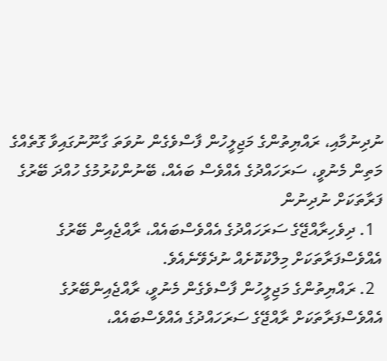ނުދިނުމާއި، ރައްޔިތުންގެ މަޖިލީހުން ފާސްވެގެން ނުވަތަ ގާނޫނުގައިވާ ގޮތެއްގެ މަތިން މެނުވީ، ސަރަހައްދުގެ އެއްވެސް ބައެއް، ބޭނުންކުރުމުގެ ހުއްދަ ބޭރުގެ ފަރާތަކަށް ނުދިނުން
  1. ދިވެހިރާއްޖޭގެ ސަރަހައްދުގެ އެއްވެސްބައެއް، ރާއްޖެއިން ބޭރުގެ އެއްވެސްފަރާތަކަށް މިލްކުކޮށެއް ނުދެވޭނެއެވެ.
  2. ރައްޔިތުންގެ މަޖިލީހުން ފާސްވެގެން މެނުވީ، ރާއްޖެއިންބޭރުގެ އެއްވެސްފަރާތަކަށް ރާއްޖޭގެ ސަރަހައްދުގެ އެއްވެސްބައެއް،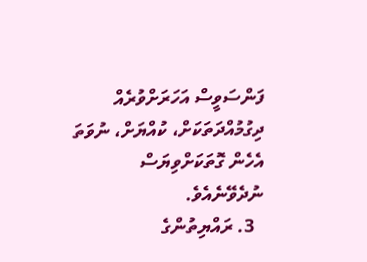ފަންސަވީސް އަހަރަށްވުރެއް ދިގުމުއްދަތަކަށް، ކުއްޔަށް، ނުވަތަ އެހެން ގޮތަކަށްވިޔަސް ނުދެވޭނެއެވެ.
  3. ރައްޔިތުންގެ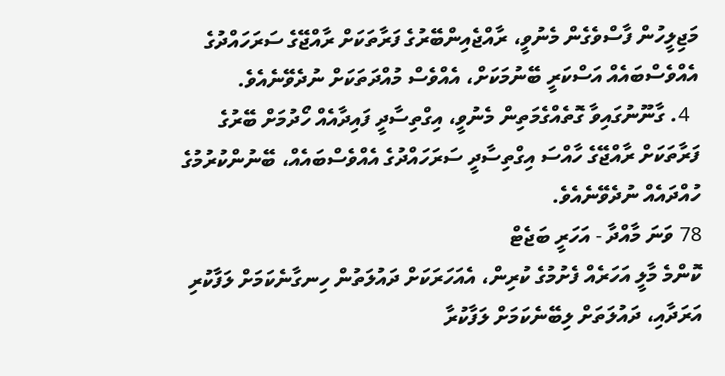މަޖިލީހުން ފާސްވެގެން މެނުވީ، ރާއްޖެއިންބޭރުގެ ފަރާތަކަށް ރާއްޖޭގެ ސަރަހައްދުގެ އެއްވެސްބައެއް އަސްކަރީ ބޭނުމަކަށް، އެއްވެސް މުއްދަތަކަށް ނުދެވޭނެއެވެ.
  4. ގާނޫނުގައިވާ ގޮތެއްގެމަތިން މެނުވީ، އިގްތިސާދީ ފައިދާއެއް ހޯދުމަށް ބޭރުގެ ފަރާތަކަށް ރާއްޖޭގެ ހާއްސަ އިގްތިސާދީ ސަރަހައްދުގެ އެއްވެސްބައެއް، ބޭނުންކުރުމުގެ ހުއްދައެއް ނުދެވޭނެއެވެ.
78 ވަނަ މާއްދާ - އަހަރީ ބަޖެޓް
ކޮންމެ މާލީ އަހަރެއް ފެށުމުގެ ކުރިން، އެއަހަރަކަށް ދައުލަތުން ހިނގާނެކަމަށް ލަފާކުރި އަރަދާއި، ދައުލަތަށް ލިބޭނެކަމަށް ލަފާކުރާ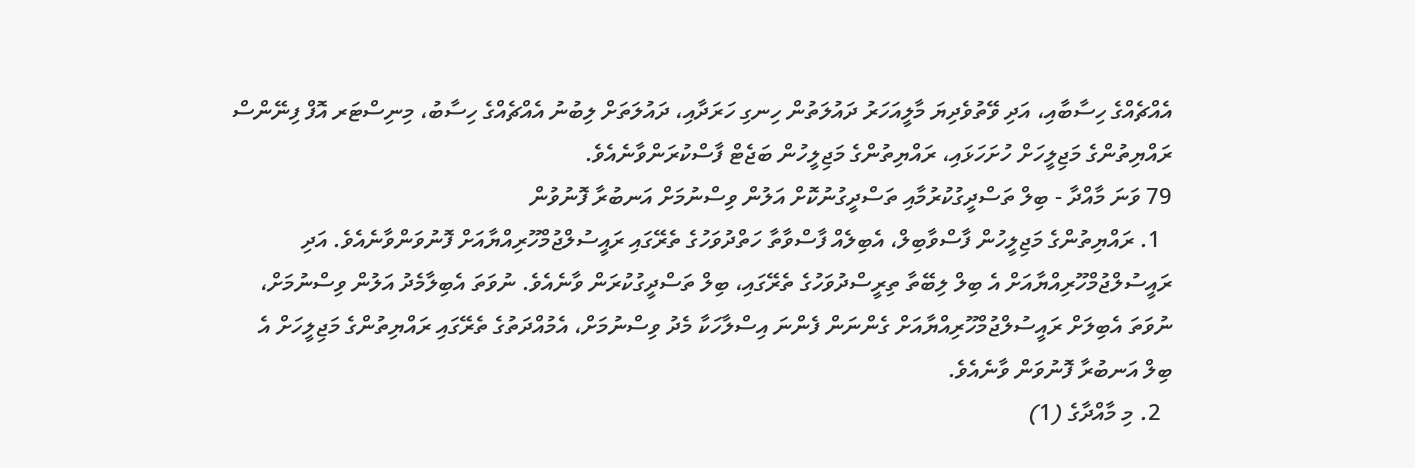އެއްޗެއްގެ ހިސާބާއި، އަދި ވޭތުވެދިޔަ މާލީއަހަރު ދައުލަތުން ހިނގި ހަރަދާއި، ދައުލަތަށް ލިބުނު އެއްޗެއްގެ ހިސާބު، މިނިސްޓަރ އޮފް ފިނޭންސް ރައްޔިތުންގެ މަޖިލީހަށް ހުށަހަޅައި، ރައްޔިތުންގެ މަޖިލީހުން ބަޖެޓް ފާސްކުރަންވާނެއެވެ.
79 ވަނަ މާއްދާ - ބިލް ތަސްދީގުކުރުމާއި ތަސްދީގުނުކޮށް އަލުން ވިސްނުމަށް އަނބުރާ ފޮނުވުން
  1. ރައްޔިތުންގެ މަޖިލީހުން ފާސްވާބިލް، އެބިލެއް ފާސްވާތާ ހަތްދުވަހުގެ ތެރޭގައި ރައީސުލްޖުމްހޫރިއްޔާއަށް ފޮނުވަންވާނެއެވެ. އަދި ރައީސުލްޖުމްހޫރިއްޔާއަށް އެ ބިލް ލިބޭތާ ތިރީސްދުވަހުގެ ތެރޭގައި، ބިލް ތަސްދީގުކުރަން ވާނެއެވެ. ނުވަތަ އެބިލާމެދު އަލުން ވިސްނުމަށް، ނުވަތަ އެބިލަށް ރައީސުލްޖުމްހޫރިއްޔާއަށް ގެންނަން ފެންނަ އިސްލާހަކާ މެދު ވިސްނުމަށް، އެމުއްދަތުގެ ތެރޭގައި ރައްޔިތުންގެ މަޖިލީހަށް އެ ބިލް އަނބުރާ ފޮނުވަން ވާނެއެވެ.
  2. މި މާއްދާގެ (1)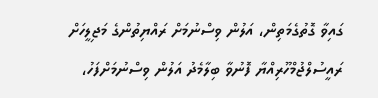ގައިވާ ގޮތުގެމަތިން، އަލުން ވިސްނުމަށް ރައްޔިތުންގެ މަޖިލީހަށް ރައީސުލްޖުމްހޫރިއްޔާ ފޮނުވާ ބިލާމެދު އަލުން ވިސްނުމަށްފަހު،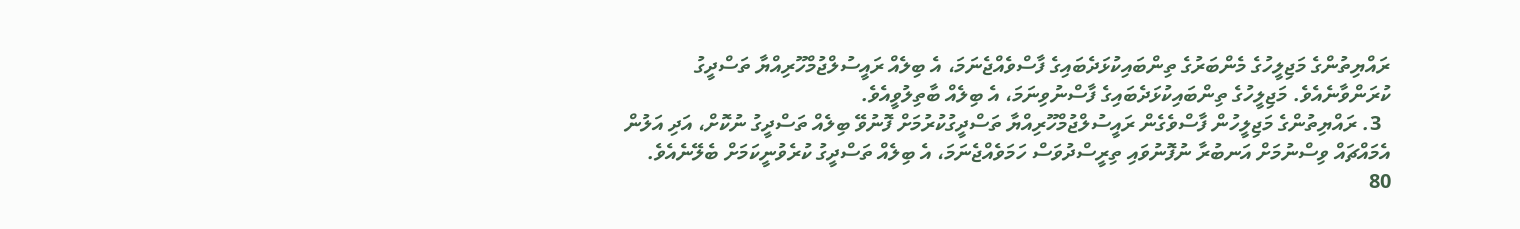ރައްޔިތުންގެ މަޖިލީހުގެ މެންބަރުގެ ތިންބައިކުޅަދެބައިގެ ފާސްވެއްޖެނަމަ، އެ ބިލެއް ރައީސުލްޖުމްހޫރިއްޔާ ތަސްދީގު ކުރަންވާނެއެވެ. މަޖިލީހުގެ ތިންބައިކުޅަދެބައިގެ ފާސްނުވިނަމަ، އެ ބިލެއް ބާތިލުވީއެވެ.
  3. ރައްޔިތުންގެ މަޖިލީހުން ފާސްވެގެން ރައީސުލްޖުމްހޫރިއްޔާ ތަސްދީގުކުރުމަށް ފޮނުވޭ ބިލެއް ތަސްދީގު ނުކޮށް، އަދި އަލުން އެމައްޗައް ވިސްނުމަށް އަނބުރާ ނުފޮނުވައި ތިރީސްދުވަސް ހަމަވެއްޖެނަމަ، އެ ބިލެއް ތަސްދީގު ކުރެވުނީކަމަށް ބެލޭނެއެވެ.
80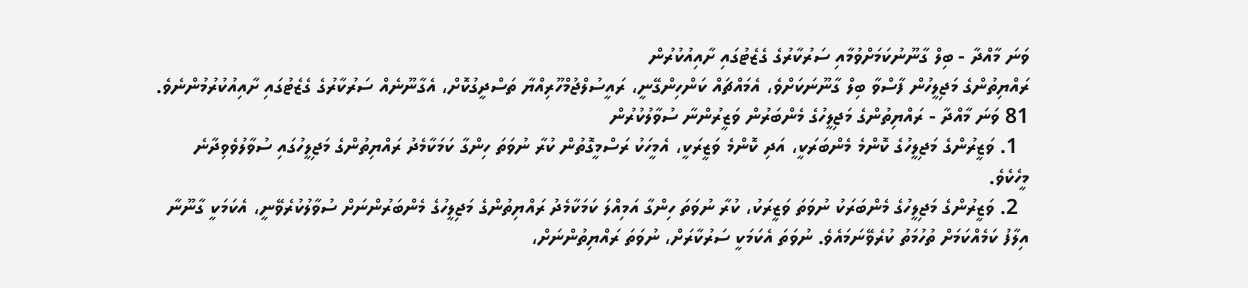ވަނަ މާއްދާ - ބިލް ގާނޫނުކަމަށްވުމާއި ސަރުކާރުގެ ގެޒެޓުގައި ށާއިއުކުރުން
ރައްޔިތުންގެ މަޖިލީހުން ފާސްވާ ބިލް ގާނޫނަކަށްވެ، އެމައްޗައް ކަންހިންގޭނީ، ރައީސުލްޖުމްހޫރިއްޔާ ތަސްދީގުކޮށް، އެގާނޫނެއް ސަރުކާރުގެ ގެޒެޓުގައި ށާއިއުކުރުމުންނެވެ.
81 ވަނަ މާއްދާ - ރައްޔިތުންގެ މަޖިލީހުގެ މެންބަރުން ވަޒީރުންނާ ސުވާލުކުރުން
  1. ވަޒީރުންގެ މަޖިލީހުގެ ކޮންމެ މެންބަރަކީ، އަދި ކޮންމެ ވަޒީރަކީ، އެމީހަކު ރަސްމީގޮތުން ކުރާ ނުވަތަ ހިންގާ ކަމަކާމެދު ރައްޔިތުންގެ މަޖިލީހުގައި ސުވާލުވެވިދާނެ މީހެކެވެ.
  2. ވަޒީރުންގެ މަޖިލީހުގެ މެންބަރަކު ނުވަތަ ވަޒީރަކު، ކުރާ ނުވަތަ ހިންގާ އަމިއްލަ ކަމަކާމެދު ރައްޔިތުންގެ މަޖިލީހުގެ މެންބަރުންނަށް ސުވާލުކުރެވޭނީ، އެކަމަކީ ގާނޫނާ އިލާފު ކަމެއްކަމަށް ތުހުމަތު ކުރެވޭނަމައެވެ. ނުވަތަ އެކަމަކީ ސަރުކާރަށް، ނުވަތަ ރައްޔިތުންނަށް،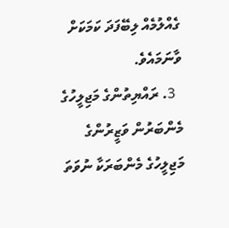ގެއްލުމެއް ލިބޭފަދަ ކަމަކަށް ވާނަމައެވެ.
  3. ރައްޔިތުންގެ މަޖިލީހުގެ މެންބަރުން ވަޒީރުންގެ މަޖިލީހުގެ މެންބަރަކާ ނުވަތަ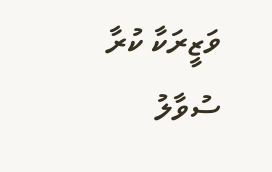ވަޒީރަކާ ކުރާ ސުވާލު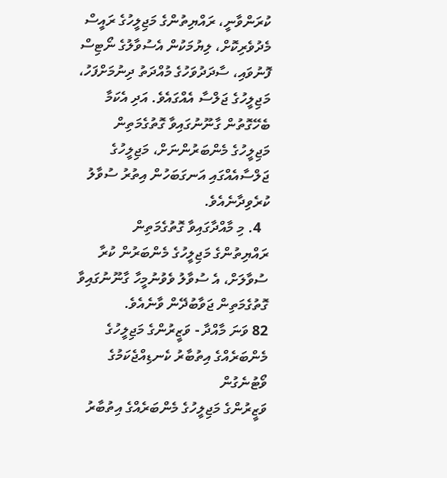ކުރަންވާނީ، ރައްޔިތުންގެ މަޖިލީހުގެ ރައީސް މެދުވެރިކޮށް، ލިޔުމަކުން އެސުވާލުގެ ނޯޓިސް ފޮނުވައި، ސާދަދުވަހުގެ މުއްދަތު ދިނުމަށްފަހު، މަޖިލީހުގެ ޖަލްސާ އެއްގައެވެ. އަދި އެކަމާ ބެހޭގޮތުން ގާނޫނުގައިވާ ގޮތުގެމަތިން މަޖިލީހުގެ މެންބަރުންނަށް، މަޖިލީހުގެ ޖަލްސާއެއްގައި އަނގަބަހުން އިތުރު ސުވާލު ކުރެވިދާނެއެވެ.
  4. މި މާއްދާގައިވާ ގޮތުގެމަތިން ރައްޔިތުންގެ މަޖިލީހުގެ މެންބަރުން ކުރާ ސުވާލަށް، އެ ސުވާލު ވެވުނުމީހާ ގާނޫނުގައިވާ ގޮތުގެމަތިން ޖަވާބުދޭން ވާނެއެވެ.
82 ވަނަ މާއްދާ - ވަޒީރުންގެ މަޖިލީހުގެ މެންބަރެއްގެ އިތުބާރު ކެނޑިއްޖެކަމުގެ ވޯޓުނެގުން
ވަޒީރުންގެ މަޖިލީހުގެ މެންބަރެއްގެ އިތުބާރު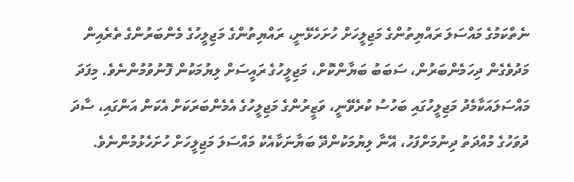ނެތްކަމުގެ މައްސަލަ ރައްޔިތުންގެ މަޖިލީހަށް ހުށަހެޅޭނީ، ރައްޔިތުންގެ މަޖިލީހުގެ މެންބަރުންގެ ތެރެއިން މަދުވެގެން ދިހަމެންބަރުން، ސަބަބު ބަޔާންކޮށް، މަޖިލީހުގެ ރައީސަށް ލިޔުމަކުން ފޮނުވުމުންނެވެ. މިފަދަ މައްސަލައަކާމެދު މަޖިލީހުގައި ބަހުސު ކުރެވޭނީ، ވަޒީރުންގެ މަޖިލީހުގެ އެމެންބަރަކަށް އެކަން އަންގައި، ސާދަ ދުވަހުގެ މުއްދަތު ދިނުމަށްފަހު، އޭނާ ލިޔުމަކުންދޭ ބަޔާނަކާއެކު މައްސަލަ މަޖިލީހަށް ހުށަހެޅުމުންނެވެ.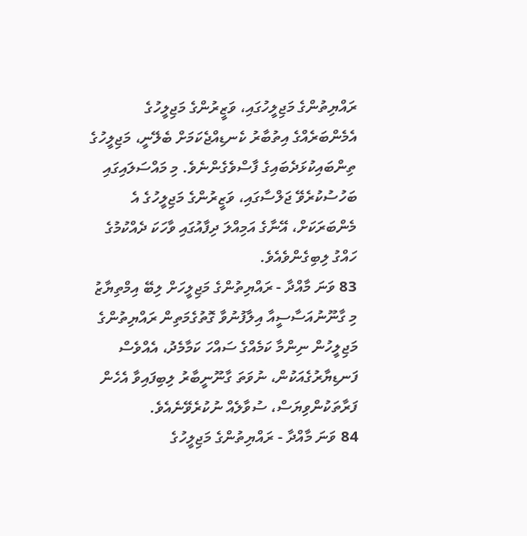ރައްޔިތުންގެ މަޖިލީހުގައި، ވަޒީރުންގެ މަޖިލީހުގެ އެމެންބަރެއްގެ އިތުބާރު ކެނޑިއްޖެކަމަށް ބެލޭނީ، މަޖިލީހުގެ ތިންބައިކުޅަދެބައިގެ ފާސްވެގެންނެވެ. މި މައްސަލައިގައި ބަހުސުކުރެވޭ ޖަލްސާގައި، ވަޒީރުންގެ މަޖިލީހުގެ އެ މެންބަރަކަށް، އޭނާގެ އަމިއްލަ ދިފާއުގައި ވާހަކަ ދެއްކުމުގެ ހައްގު ލިބިގެންވެއެވެ.
83 ވަނަ މާއްދާ - ރައްޔިތުންގެ މަޖިލީހަށް ލިބޭ އިމްތިޔާޒު
މި ގާނޫނުއަސާސީއާ އިލާފުނުވާ ގޮތުގެމަތިން ރައްޔިތުންގެ މަޖިލީހުން ނިންމާ ކަމެއްގެ ސައްހަ ކަމާމެދު، އެއްވެސް ފަނޑިޔާރުގެއަކުން، ނުވަތަ ގާނޫނީބާރު ލިބިފައިވާ އެހެން ފަރާތަކުންވިޔަސް، ސުވާލެއް ނުކުރެވޭނެއެވެ.
84 ވަނަ މާއްދާ - ރައްޔިތުންގެ މަޖިލީހުގެ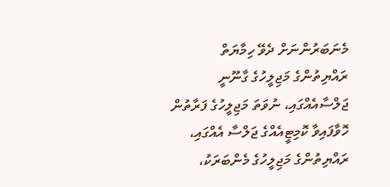މެނަބަރުންނަށް ދެވޭ ހިމާޔަތް
ރައްޔިތުންގެ މަޖިލީހުގެ ގާނޫނީ ޖަލްސާއެއްގައި، ނުވަތަ މަޖިލީހުގެ ފަރާތުން ހޮވާފައިވާ ކޮމިޓީއެއްގެ ޖަލްސާ އެއްގައި، ރައްޔިތުންގެ މަޖިލީހުގެ މެންބަރަކު،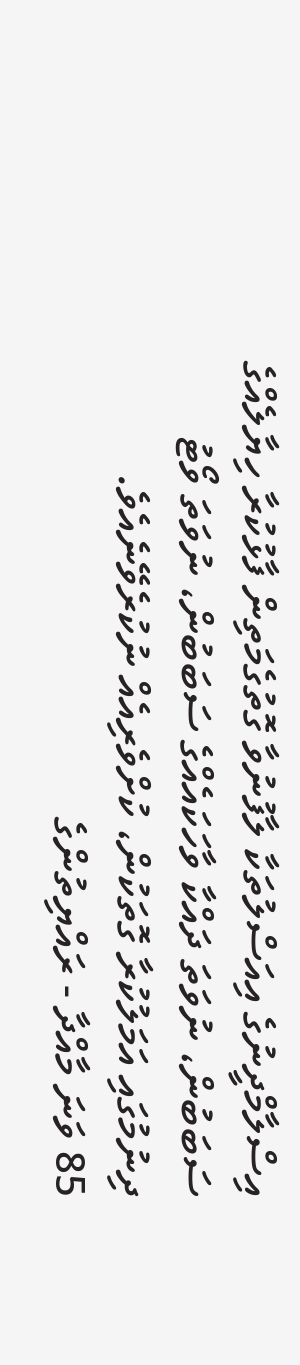އިސްލާމްދީނުގެ އިއަސްލުތަކާ ލާފުނުވާ ގޮތުގެމަތިން ފާޅުކުރާ ހިޔާލެއްގެ ސަބަބުން، ނުވަތަ ދައްކާ ވާހަކައެއްގެ ސަބަބުން، ނުވަތަ ވޯޓު ދިނުމުގައި އަމަލުކުރާ ގޮތަކުން، ކުށްވެރިއެއް ނުކުރެވޭނެއެވެ.
85 ވަނަ މާއްދާ - ރައްޔިތުންގެ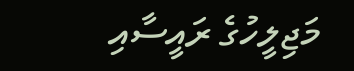މަޖިލީހުގެ ރައީސާއި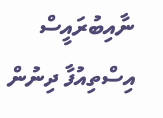ނާއިބުރައީސް އިސްތިއުފާ ދިނުން